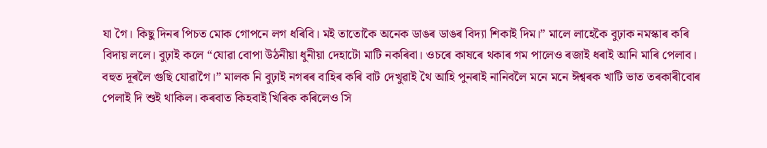যা গৈ। কিছু দিনৰ পিচত মোক গোপনে লগ ধৰিবি। মই তাতোকৈ অনেক ডাঙৰ ডাঙৰ বিদ্যা শিকাই দিম।” মালে লাহেকৈ বুঢ়াক নমস্কাৰ কৰি বিদায় ললে। বুঢ়াই কলে “যোৱা বোপা উঠনীয়া ধুনীয়া দেহাটো মাটি নকৰিবা। ওচৰে কাষৰে থকাৰ গম পালেও ৰজাই ধৰাই আনি মাৰি পেলাব। বহুত দূৰলৈ গুছি যোৱাগৈ।” মালক নি বুঢ়াই নগৰৰ বাহিৰ কৰি বাট দেখুৱাই থৈ আহি পুনৰাই নানিবলৈ মনে মনে ঈশ্বৰক খাটি ভাত তৰকাৰীবোৰ পেলাই দি শুই থাকিল। কৰবাত কিহবাই খিৰিক কৰিলেও সি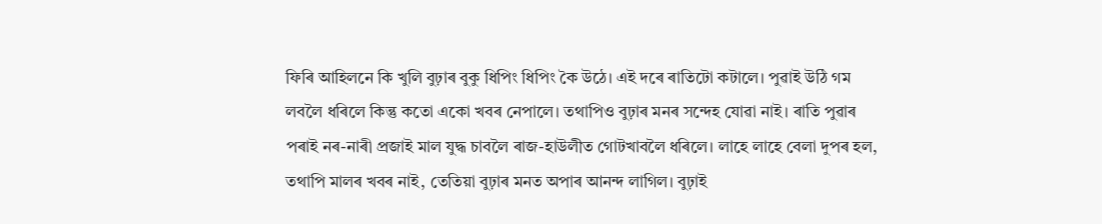ফিৰি আহিলনে কি খুলি বুঢ়াৰ বুকু ধিপিং ধিপিং কৈ উঠে। এই দৰে ৰাতিটো কটালে। পুৱাই উঠি গম লবলৈ ধৰিলে কিন্তু কতো একো খবৰ নেপালে। তথাপিও বুঢ়াৰ মনৰ সন্দেহ যোৱা নাই। ৰাতি পুৱাৰ পৰাই নৰ-নাৰী প্ৰজাই মাল যুদ্ধ চাবলৈ ৰাজ-হাউলীত গোটখাবলৈ ধৰিলে। লাহে লাহে বেলা দুপৰ হল, তথাপি মালৰ খবৰ নাই, তেতিয়া বুঢ়াৰ মনত অপাৰ আনন্দ লাগিল। বুঢ়াই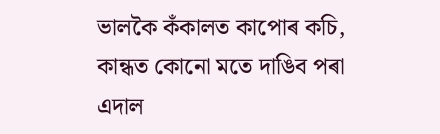ভালকৈ কঁকালত কাপোৰ কচি, কান্ধত কোনো মতে দাঙিব পৰা এদাল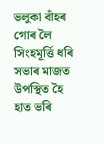ভলুকা বাঁহৰ গোৰ লৈ সিংহমূৰ্ত্তি ধৰি সভাৰ মাজত উপস্থিত হৈ হাত ভৰি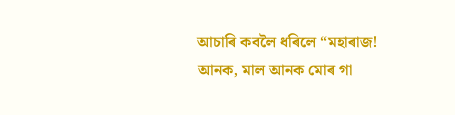আচাৰি কবলৈ ধৰিলে “মহাৰাজ! আনক, মাল আনক মোৰ গা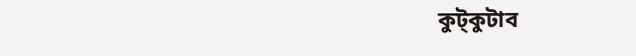কুট্কুটাব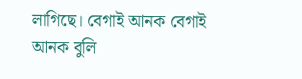লাগিছে। বেগাই আনক বেগাই আনক বুলি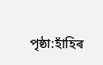পৃষ্ঠা:হাঁহিৰ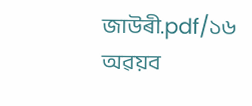জাউৰী.pdf/১৬
অৱয়ব